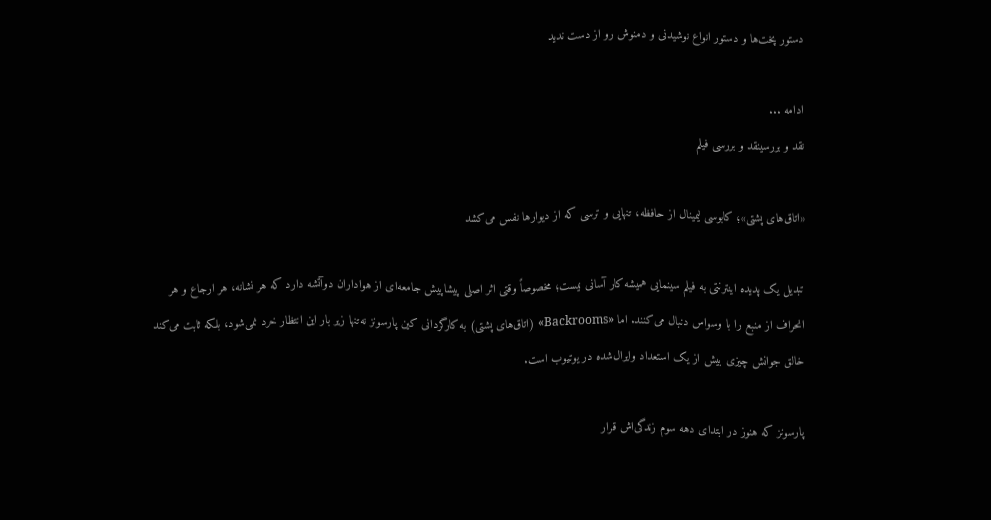دستور پخت‌ها و دستور انواع نوشیدنی و دمنوش رو از دست ندید

ادامه ...
نقد و بررسینقد و بررسی فیلم

«اتاق‌های پشتی»؛ کابوسی لیمینال از حافظه، تنهایی و ترسی که از دیوارها نفس می‌کشد

تبدیل یک پدیده اینترنتی به فیلم سینمایی همیشه کار آسانی نیست؛ مخصوصاً وقتی اثر اصلی پیشاپیش جامعه‌ای از هواداران دوآتشه دارد که هر نشانه، هر ارجاع و هر انحراف از منبع را با وسواس دنبال می‌کنند. اما «Backrooms» (اتاق‌های پشتی) به کارگردانی کین پارسونز نه‌تنها زیر بار این انتظار خرد نمی‌شود، بلکه ثابت می‌کند خالق جوانش چیزی بیش از یک استعداد وایرال‌شده در یوتیوب است.

پارسونز که هنوز در ابتدای دهه سوم زندگی‌اش قرار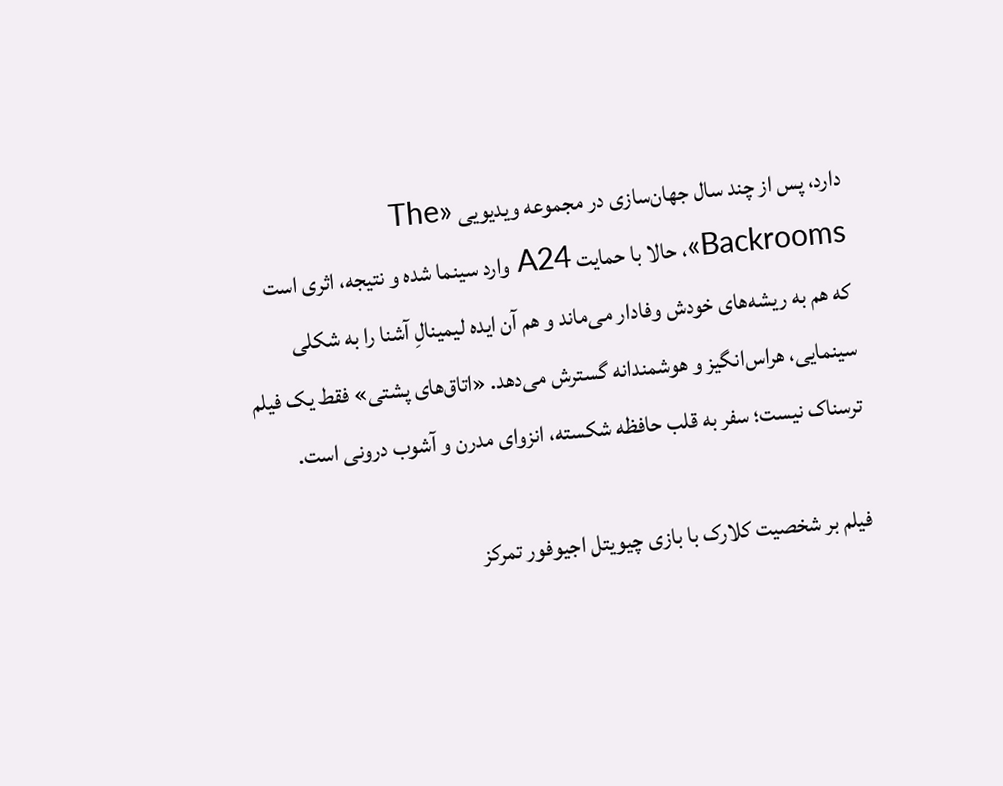دارد، پس از چند سال جهان‌سازی در مجموعه ویدیویی «The Backrooms»، حالا با حمایت A24 وارد سینما شده و نتیجه، اثری است که هم به ریشه‌های خودش وفادار می‌ماند و هم آن ایده لیمینالِ آشنا را به شکلی سینمایی، هراس‌انگیز و هوشمندانه گسترش می‌دهد. «اتاق‌های پشتی» فقط یک فیلم ترسناک نیست؛ سفر به قلب حافظه شکسته، انزوای مدرن و آشوب درونی است.

فیلم بر شخصیت کلارک با بازی چیویتل اجیوفور تمرکز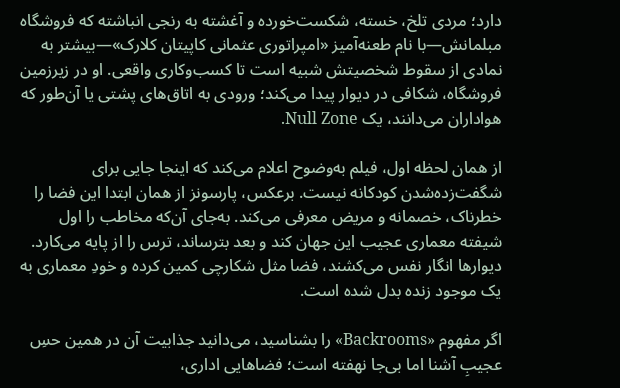دارد؛ مردی تلخ، خسته، شکست‌خورده و آغشته به رنجی انباشته که فروشگاه مبلمانش—با نام طعنه‌آمیز «امپراتوری عثمانی کاپیتان کلارک»—بیشتر به نمادی از سقوط شخصیتش شبیه است تا کسب‌وکاری واقعی. او در زیرزمین فروشگاه، شکافی در دیوار پیدا می‌کند؛ ورودی به اتاق‌های پشتی یا آن‌طور که هواداران می‌دانند، یک Null Zone.

از همان لحظه اول، فیلم به‌وضوح اعلام می‌کند که اینجا جایی برای شگفت‌زده‌شدن کودکانه نیست. برعکس، پارسونز از همان ابتدا این فضا را خطرناک، خصمانه و مریض معرفی می‌کند. به‌جای آن‌که مخاطب را اول شیفته معماری عجیب این جهان کند و بعد بترساند، ترس را از پایه می‌کارد. دیوارها انگار نفس می‌کشند، فضا مثل شکارچی کمین کرده و خودِ معماری به یک موجود زنده بدل شده است.

اگر مفهوم «Backrooms» را بشناسید، می‌دانید جذابیت آن در همین حسِ عجیبِ آشنا اما بی‌جا نهفته است؛ فضاهایی اداری،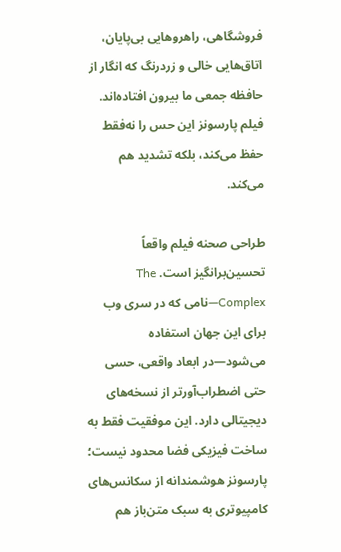فروشگاهی، راهروهایی بی‌پایان، اتاق‌هایی خالی و زردرنگ که انگار از حافظه جمعی ما بیرون افتاده‌اند. فیلم پارسونز این حس را نه‌فقط حفظ می‌کند، بلکه تشدید هم می‌کند.

طراحی صحنه فیلم واقعاً تحسین‌برانگیز است. The Complex—نامی که در سری وب برای این جهان استفاده می‌شود—در ابعاد واقعی، حسی حتی اضطراب‌آورتر از نسخه‌های دیجیتالی دارد. این موفقیت فقط به ساخت فیزیکی فضا محدود نیست؛ پارسونز هوشمندانه از سکانس‌های کامپیوتری به سبک متن‌باز هم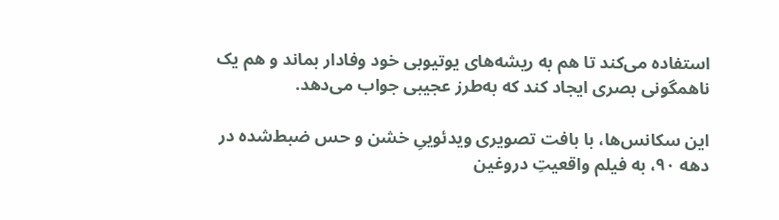استفاده می‌کند تا هم به ریشه‌های یوتیوبی خود وفادار بماند و هم یک ناهمگونی بصری ایجاد کند که به‌طرز عجیبی جواب می‌دهد.

این سکانس‌ها، با بافت تصویری ویدئوییِ خشن و حس ضبط‌شده در دهه ۹۰، به فیلم واقعیتِ دروغین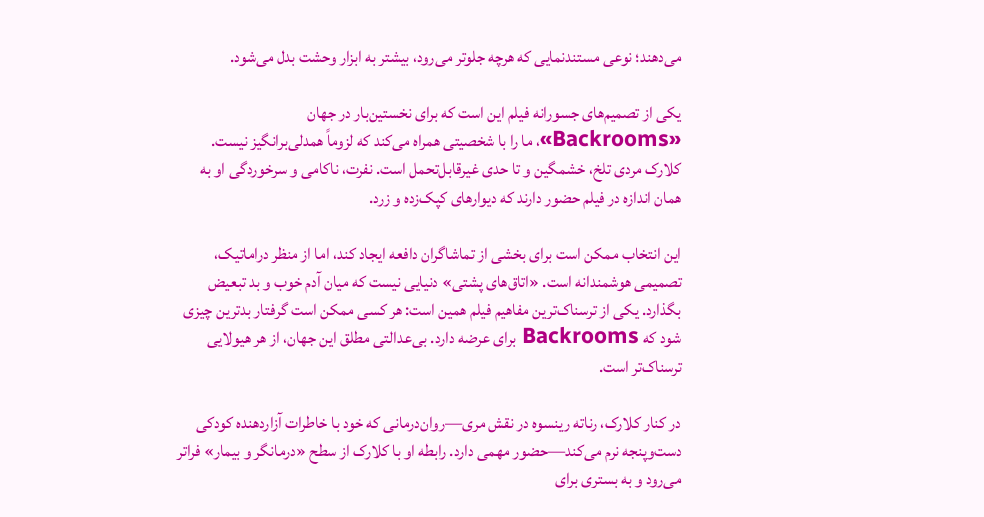می‌دهند؛ نوعی مستندنمایی که هرچه جلوتر می‌رود، بیشتر به ابزار وحشت بدل می‌شود.

یکی از تصمیم‌های جسورانه فیلم این است که برای نخستین‌بار در جهان «Backrooms»، ما را با شخصیتی همراه می‌کند که لزوماً همدلی‌برانگیز نیست. کلارک مردی تلخ، خشمگین و تا حدی غیرقابل‌تحمل است. نفرت، ناکامی و سرخوردگی او به همان اندازه در فیلم حضور دارند که دیوارهای کپک‌زده و زرد.

این انتخاب ممکن است برای بخشی از تماشاگران دافعه ایجاد کند، اما از منظر دراماتیک، تصمیمی هوشمندانه است. «اتاق‌های پشتی» دنیایی نیست که میان آدم خوب و بد تبعیض بگذارد. یکی از ترسناک‌ترین مفاهیم فیلم همین است: هر کسی ممکن است گرفتار بدترین چیزی شود که Backrooms برای عرضه دارد. بی‌عدالتی مطلق این جهان، از هر هیولایی ترسناک‌تر است.

در کنار کلارک، رناته رینسوه در نقش مری—روان‌درمانی که خود با خاطرات آزاردهنده کودکی دست‌وپنجه نرم می‌کند—حضور مهمی دارد. رابطه او با کلارک از سطح «درمانگر و بیمار» فراتر می‌رود و به بستری برای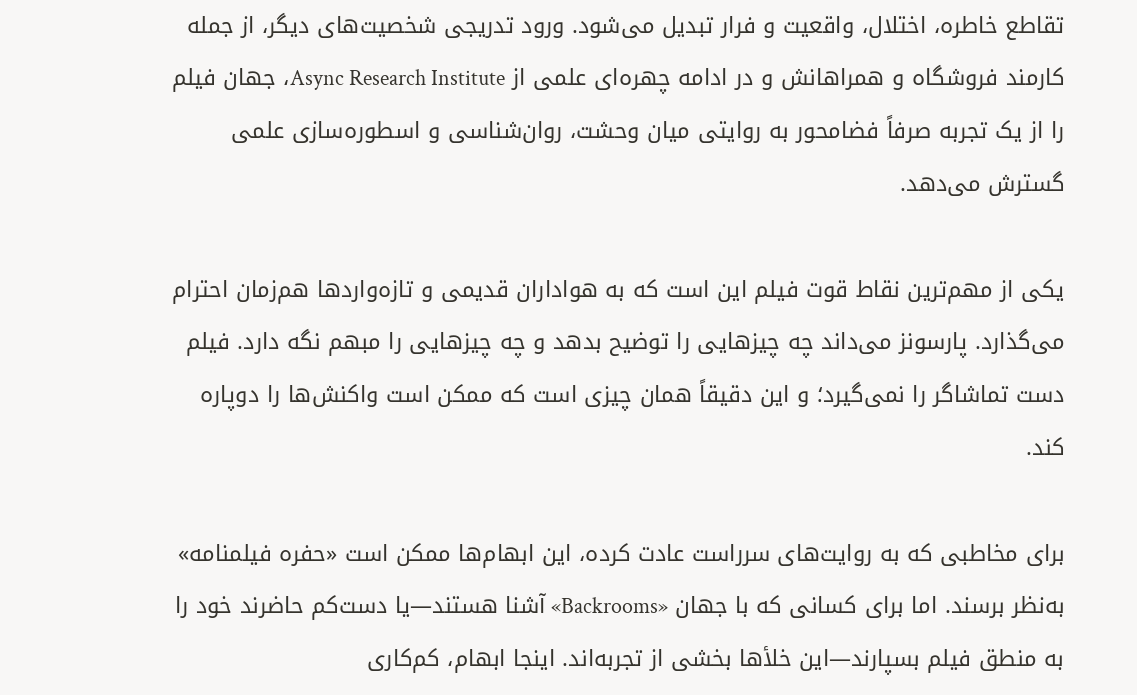تقاطع خاطره، اختلال، واقعیت و فرار تبدیل می‌شود. ورود تدریجی شخصیت‌های دیگر، از جمله کارمند فروشگاه و همراهانش و در ادامه چهره‌ای علمی از Async Research Institute، جهان فیلم را از یک تجربه صرفاً فضامحور به روایتی میان وحشت، روان‌شناسی و اسطوره‌سازی علمی گسترش می‌دهد.

یکی از مهم‌ترین نقاط قوت فیلم این است که به هواداران قدیمی و تازه‌واردها هم‌زمان احترام می‌گذارد. پارسونز می‌داند چه چیزهایی را توضیح بدهد و چه چیزهایی را مبهم نگه دارد. فیلم دست تماشاگر را نمی‌گیرد؛ و این دقیقاً همان چیزی است که ممکن است واکنش‌ها را دوپاره کند.

برای مخاطبی که به روایت‌های سرراست عادت کرده، این ابهام‌ها ممکن است «حفره فیلمنامه» به‌نظر برسند. اما برای کسانی که با جهان «Backrooms» آشنا هستند—یا دست‌کم حاضرند خود را به منطق فیلم بسپارند—این خلأها بخشی از تجربه‌اند. اینجا ابهام، کم‌کاری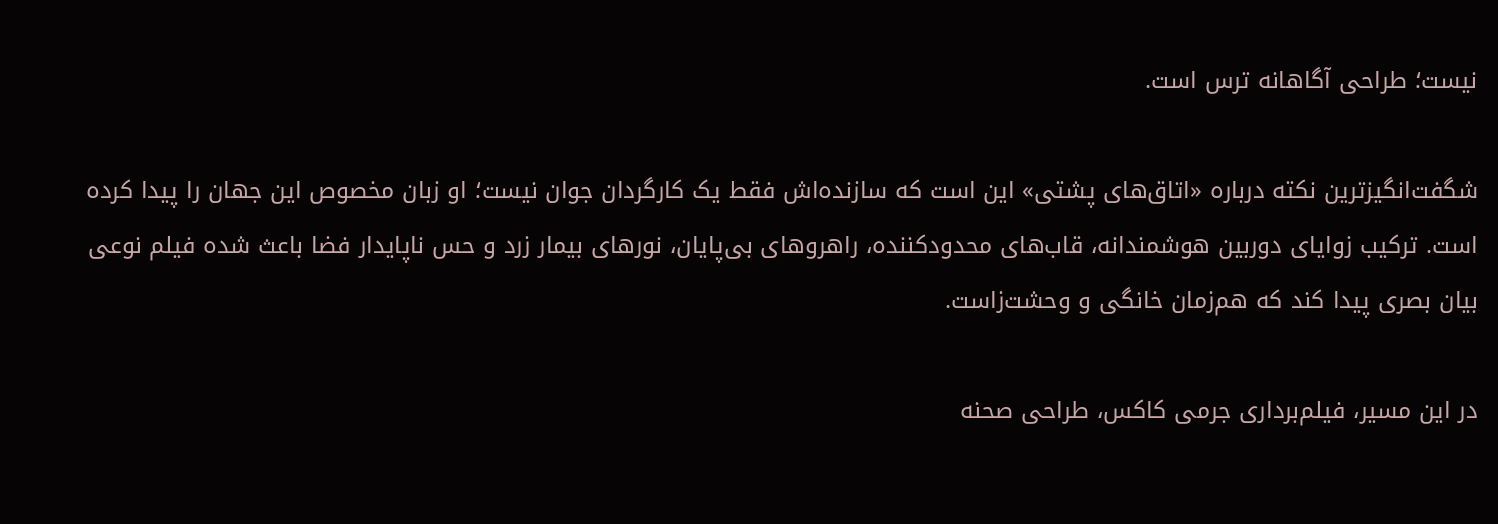نیست؛ طراحی آگاهانه ترس است.

شگفت‌انگیزترین نکته درباره «اتاق‌های پشتی» این است که سازنده‌اش فقط یک کارگردان جوان نیست؛ او زبان مخصوص این جهان را پیدا کرده است. ترکیب زوایای دوربین هوشمندانه، قاب‌های محدودکننده، راهروهای بی‌پایان، نورهای بیمار زرد و حس ناپایدار فضا باعث شده فیلم نوعی بیان بصری پیدا کند که هم‌زمان خانگی و وحشت‌زاست.

در این مسیر، فیلم‌برداری جرمی کاکس، طراحی صحنه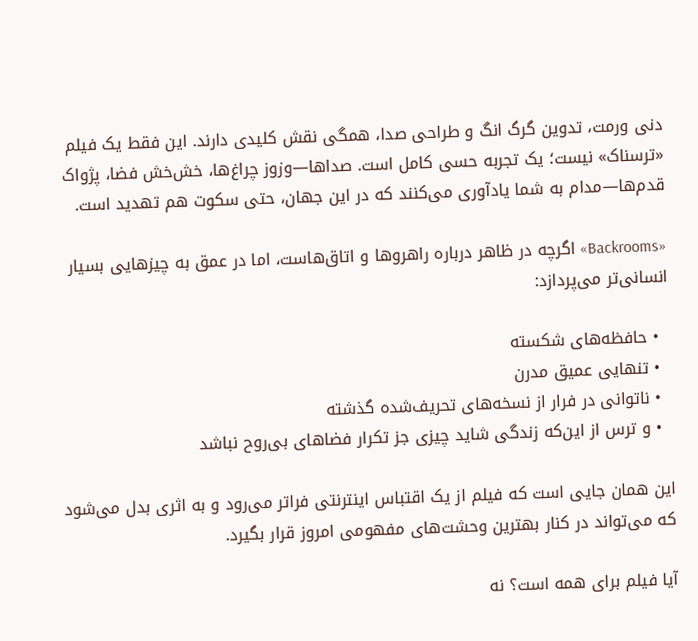دنی ورمت، تدوین گرگ انگ و طراحی صدا، همگی نقش کلیدی دارند. این فقط یک فیلم «ترسناک» نیست؛ یک تجربه حسی کامل است. صداها—وزوز چراغ‌ها، خش‌خش فضا، پژواک قدم‌ها—مدام به شما یادآوری می‌کنند که در این جهان، حتی سکوت هم تهدید است.

«Backrooms» اگرچه در ظاهر درباره راهروها و اتاق‌هاست، اما در عمق به چیزهایی بسیار انسانی‌تر می‌پردازد:

  • حافظه‌های شکسته
  • تنهایی عمیق مدرن
  • ناتوانی در فرار از نسخه‌های تحریف‌شده گذشته
  • و ترس از این‌که زندگی شاید چیزی جز تکرار فضاهای بی‌روح نباشد

این همان جایی است که فیلم از یک اقتباس اینترنتی فراتر می‌رود و به اثری بدل می‌شود که می‌تواند در کنار بهترین وحشت‌های مفهومی امروز قرار بگیرد.

آیا فیلم برای همه است؟ نه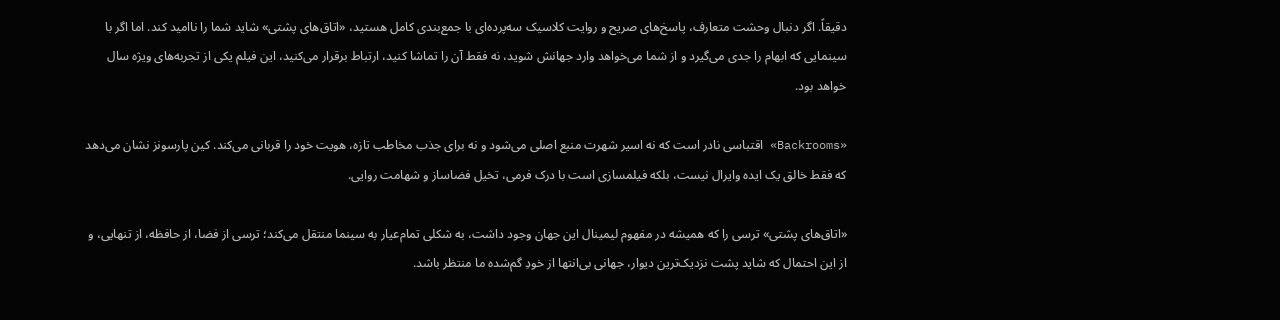دقیقاً. اگر دنبال وحشت متعارف، پاسخ‌های صریح و روایت کلاسیک سه‌پرده‌ای با جمع‌بندی کامل هستید، «اتاق‌های پشتی» شاید شما را ناامید کند. اما اگر با سینمایی که ابهام را جدی می‌گیرد و از شما می‌خواهد وارد جهانش شوید، نه فقط آن را تماشا کنید، ارتباط برقرار می‌کنید، این فیلم یکی از تجربه‌های ویژه سال خواهد بود.

«Backrooms» اقتباسی نادر است که نه اسیر شهرت منبع اصلی می‌شود و نه برای جذب مخاطب تازه، هویت خود را قربانی می‌کند. کین پارسونز نشان می‌دهد که فقط خالق یک ایده وایرال نیست، بلکه فیلمسازی است با درک فرمی، تخیل فضاساز و شهامت روایی.

«اتاق‌های پشتی» ترسی را که همیشه در مفهوم لیمینال این جهان وجود داشت، به شکلی تمام‌عیار به سینما منتقل می‌کند؛ ترسی از فضا، از حافظه، از تنهایی، و از این احتمال که شاید پشت نزدیک‌ترین دیوار، جهانی بی‌انتها از خودِ گم‌شده ما منتظر باشد.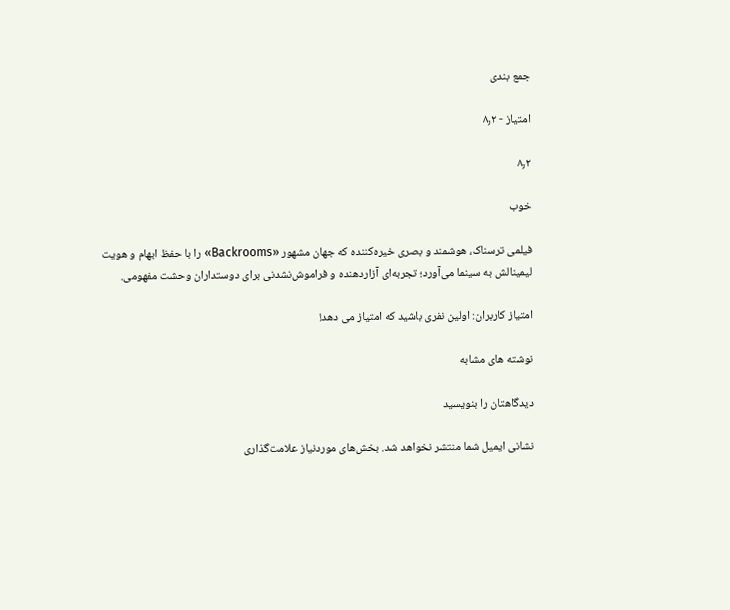جمع بندی

امتیاز - ۸٫۲

۸٫۲

خوب

فیلمی ترسناک، هوشمند و بصری خیره‌کننده که جهان مشهور «Backrooms» را با حفظ ابهام و هویت لیمینالش به سینما می‌آورد؛ تجربه‌ای آزاردهنده و فراموش‌نشدنی برای دوستداران وحشت مفهومی.

امتیاز کاربران: اولین نفری باشید که امتیاز می دهد!

نوشته های مشابه

دیدگاهتان را بنویسید

نشانی ایمیل شما منتشر نخواهد شد. بخش‌های موردنیاز علامت‌گذاری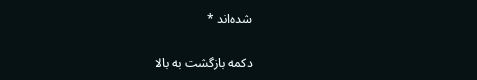شده‌اند *

دکمه بازگشت به بالا